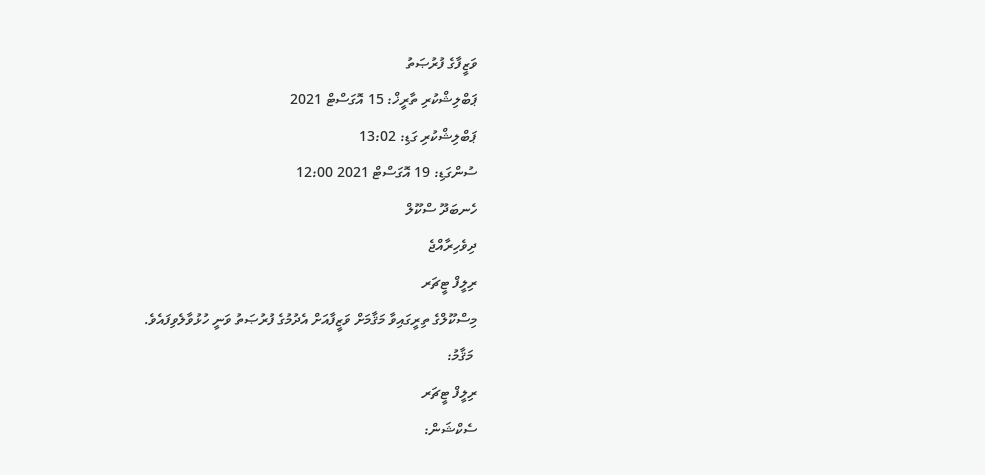ވަޒީފާގެ ފުރުޞަތު
ޕަބްލިޝްކުރި ތާރީޚް: 15 އޮގަސްޓް 2021
ޕަބްލިޝްކުރި ގަޑި: 13:02
ސުންގަޑި: 19 އޮގަސްޓް 2021 12:00
ހެނބަދޫ ސްކޫލް
ދިވެހިރާއްޖެ
ރިލީފް ޓީޗަރ
މިސްކޫލްގެ ތިރީގައިވާ މަޤާމަށް ވަޒީފާއަށް އެދުމުގެ ފުރުޞަތު ވަނީ ހުޅުވާލެވިފައެވެ.
 މަޤާމު:
ރިލީފް ޓީޗަރ
ސެކްޝަން: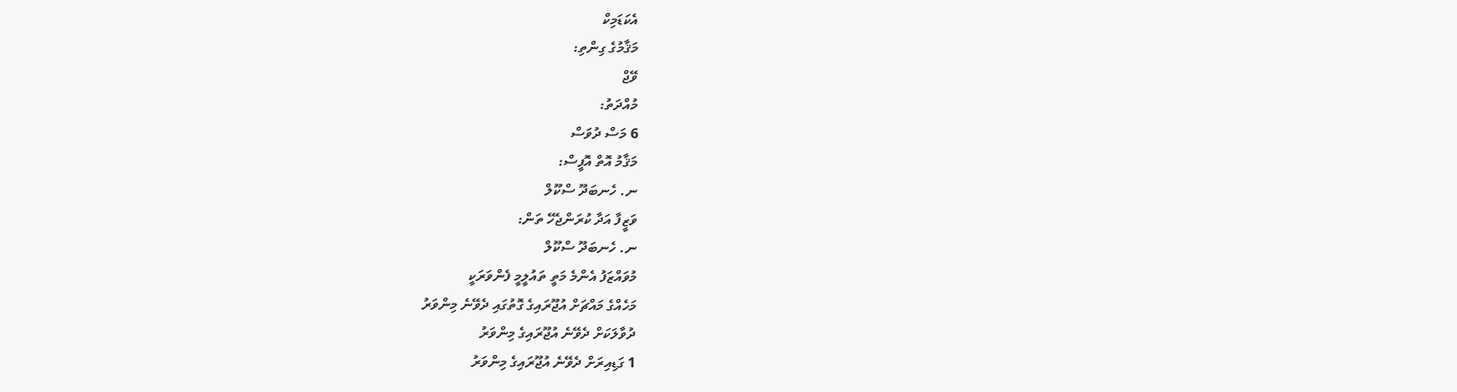އެކަޑަމިކް
މަޤާމުގެ ގިންތި:
ވޭޖް
މުއްދަތު:
6 މަސް ދުވަސް
މަޤާމު އޮތް އޮފީސް:
ނ. ހެނބަދޫ ސްކޫލް
ވަޒީފާ އަދާ ކުރަންޖެހޭ ތަން:
ނ. ހެނބަދޫ ސްކޫލް
މުވައްޒަފު އެންމެ މަތީ ތައުލީމީ ފެންވަރަކީ
މަހެއްގެ މައްޗަށް އުޖޫރައިގެ ގޮތުގައި ދެވޭނެ މިންވަރު
ދުވާލަކަށް ދެވޭނެ އުޖޫރައިގެ މިންވަރު
1 ގަޑިއިރަށް ދެވޭނެ އުޖޫރައިގެ މިންވަރު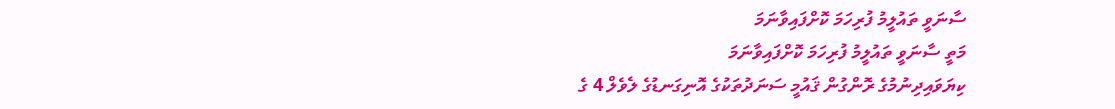ސާނަވީ ތައުލީމު ފުރިހަމަ ކޮށްފައިވާނަމަ
މަތީ ސާނަވީ ތައުލީމު ފުރިހަމަ ކޮށްފައިވާނަމަ
ކިޔަވައިދިނުމުގެ ރޮންގުން ޤައުމީ ސަނަދުތަކުގެ އޮނިގަނޑުގެ ލެވެލް 4 ގެ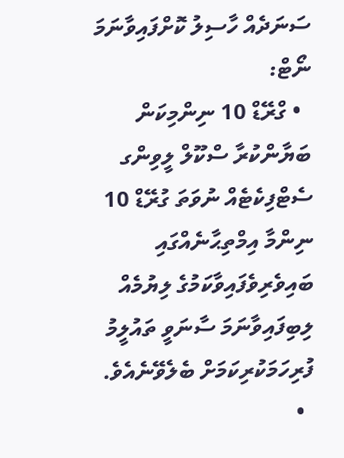ސަނަދެއް ހާސިލު ކޮށްފައިވާނަމަ
ނޯޓް:
  • ގްރޭޑް 10 ނިންމިކަން ބަޔާންކުރާ ސްކޫލް ލީވިންގ ސެޓްފިކެޓެއް ނުވަތަ ގުރޭޑް 10 ނިންމާ އިމްތިޙާނެއްގައި ބައިވެރިވެފައިވާކަމުގެ ލިޔުމެއް ލިބިފައިވާނަމަ ސާނަވީ ތައުލީމު ފުރިހަމަކުރިކަމަށް ބެލެވޭނެއެވެ.
  •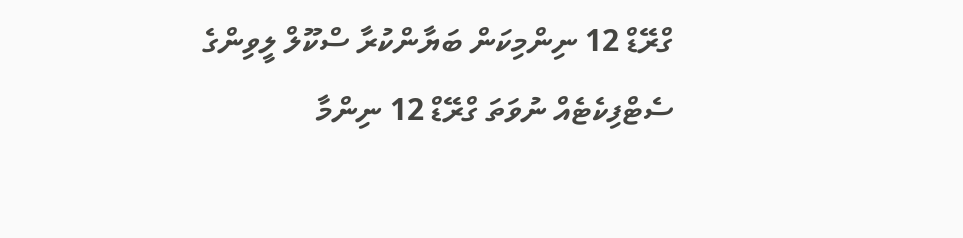ގްރޭޑް 12 ނިންމިކަން ބަޔާންކުރާ ސްކޫލް ލީވިންގެ ސެޓްފިކެޓެއް ނުވަތަ ގްރޭޑް 12 ނިންމާ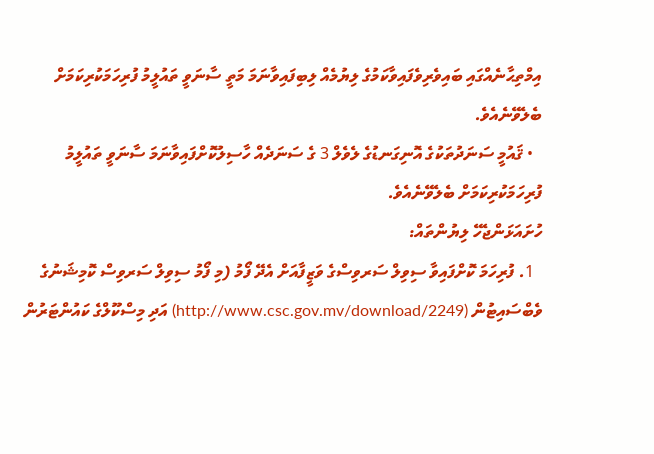އިމްތިޙާނެއްގައި ބައިވެރިވެފައިވާކަމުގެ ލިޔުމެއް ލިބިފައިވާނަމަ މަތީ ސާނަވީ ތައުލީމު ފުރިހަމަކުރިކަމަށް ބެލެވޭނެއެވެ.
  • ޤައުމީ ސަނަދުތަކުގެ އޮނިގަނޑުގެ ލެވެލް 3 ގެ ސަނަދެއް ހާސިލުކޮށްފައިވާނަމަ ސާނަވީ ތައުލީމު ފުރިހަމަކުރިކަމަށް ބެލެވޭނެއެވެ.
ހުށައަޅަންޖެހޭ ލިޔުންތައް:
  1. ފުރިހަމަ ކޮށްފައިވާ ސިވިލް ސަރވިސްގެ ވަޒީފާއަށް އެދޭ ފޯމު (މި ފޯމު ސިވިލް ސަރވިސް ކޮމިޝަނުގެ ވެބްސައިޓުން (http://www.csc.gov.mv/download/2249) އަދި މިސްކޫލްގެ ކައުންޓަރުން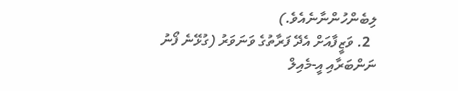ލިބެންހުންނާނެއެވެ.)
  2. ވަޒީފާއަށް އެދޭ ފަރާތުގެ ވަނަވަރު (ގުޅޭނެ ފޯނު ނަންބަރާއި އީ-މެއިލް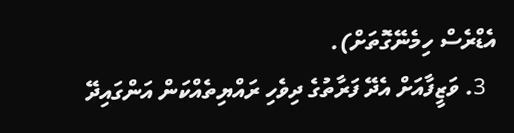އެޑްރެސް ހިމެނޭގޮތަށް).
  3. ވަޒީފާއަށް އެދޭ ފަރާތުގެ ދިވެހި ރައްޔިތެއްކަން އަންގައިދޭ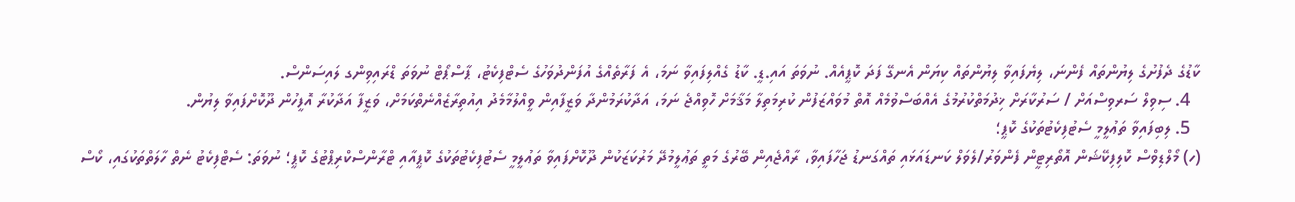ކާޑުގެ ދެފުށުގެ ލިޔުންތައް ފެންނަ، ލިޔެފައިވާ ލިޔުންތައް ކިޔަން އެނގޭ ފަދަ ކޮޕީއެއް. ނުވަތަ އައި.ޑީ. ކާޑު ގެއްލިފައިވާ ނަމަ، އެ ފަރާތެއްގެ އުފަންދުވަހުގެ ސެޓްފިކެޓު، ޕާސްޕޯޓް ނުވަތަ ޑްރައިވިންގ ލައިސަންސް.
  4. ސިވިލް ސަރވިސްއަށް / ސަރުކާރަށް ޚިދުމަތްކުރުމުގެ އެއްބަސްވުމެއް އޮތް މުވައްޒަފުން ކުރިމަތިލާ މަޤާމަށް ހޮވިއްޖެ ނަމަ، އަދާކުރަމުންދާ ވަޒީފާއިން ވީއްލުމާމެދު އިއުތިރާޒެއްނެތްކަމަށް، ވަޒީފާ އަދާކުރާ އޮފީހުން ދޫކޮށްފައިވާ ލިޔުން.
  5. ލިބިފައިވާ ތަޢުލީމީ ސެޓުފިކެޓުތަކުގެ ކޮޕީ؛
(ހ) މޯލްޑިވްސް ކޮލިފިކޭޝަން އޮތޯރިޓީން ފެންވަރު/ލެވަލް ކަނޑައަޅައި ތައްގަނޑު ޖަހާފައިވާ، ރާއްޖެއިން ބޭރުގެ މަތީ ތަޢުލީމުދޭ މަރުކަޒަކުން ދޫކޮށްފައިވާ ތަޢުލީމީ ސެޓުފިކެޓުތަކުގެ ކޮޕީއާއި ޓްރާންސްކްރިޕްޓުގެ ކޮޕީ؛ ނުވަތަ: ސެޓްފިކެޓު ނެތް ހާލަތްތަކުގައި، ކޯސް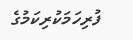ފުރިހަމަކުރިކަމުގެ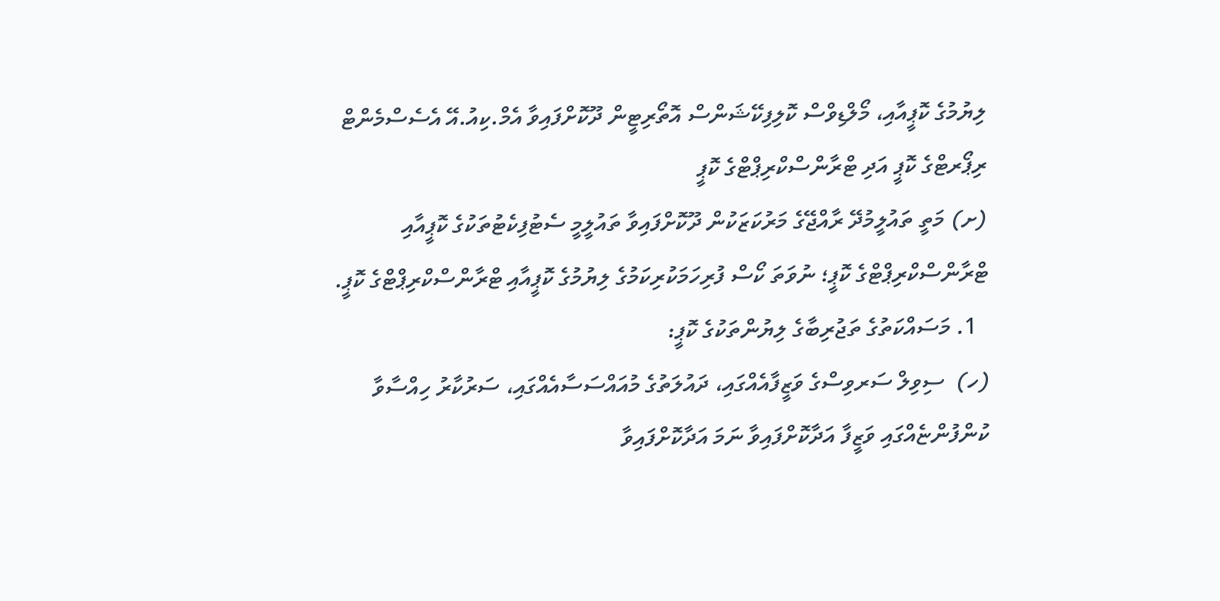ލިޔުމުގެ ކޮޕީއާއި، މޯލްޑިވްސް ކޮލިފިކޭޝަންސް އޮތޯރިޓީން ދޫކޮށްފައިވާ އެމް.ކިއު.އޭ އެސެސްމެންޓް ރިޕޯރޓްގެ ކޮޕީ އަދި ޓްރާންސްކްރިޕްޓްގެ ކޮޕީ
(ށ) މަތީ ތައުލީމުދޭ ރާއްޖޭގެ މަރުކަޒަކުން ދޫކޮށްފައިވާ ތައުލީމީ ސެޓުފިކެޓުތަކުގެ ކޮޕީއާއި ޓްރާންސްކްރިޕްޓްގެ ކޮޕީ؛ ނުވަތަ ކޯސް ފުރިހަމަކުރިކަމުގެ ލިޔުމުގެ ކޮޕީއާއި ޓްރާންސްކްރިޕްޓްގެ ކޮޕީ.
  1. މަސައްކަތުގެ ތަޖުރިބާގެ ލިޔުންތަކުގެ ކޮޕީ:
(ހ)  ސިވިލް ސަރވިސްގެ ވަޒީފާއެއްގައި، ދައުލަތުގެ މުއައްސަސާއެއްގައި، ސަރުކާރު ހިއްސާވާ ކުންފުންޏެއްގައި ވަޒީފާ އަދާކޮށްފައިވާ ނަމަ އަދާކޮށްފައިވާ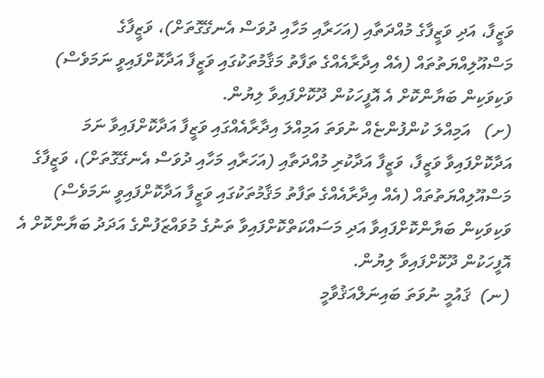ވަޒީފާ، އަދި ވަޒީފާގެ މުއްދަތާއި (އަހަރާއި މަހާއި ދުވަސް އެނގޭގޮތަށް)، ވަޒީފާގެ މަސްއޫލިއްޔަތުތައް (އެއް އިދާރާއެއްގެ ތަފާތު މަޤާމުތަކުގައި ވަޒީފާ އަދާކޮށްފައިވީ ނަމަވެސް) ވަކިވަކިން ބަޔާންކޮށް އެ އޮފީހަކުން ދޫކޮށްފައިވާ ލިޔުން.
(ށ)   އަމިއްލަ ކުންފުންޏެއް ނުވަތަ އަމިއްލަ އިދާރާއެއްގައި ވަޒީފާ އަދާކޮށްފައިވާ ނަމަ އަދާކޮށްފައިވާ ވަޒީފާ، ވަޒީފާ އަދާކުރި މުއްދަތާއި (އަހަރާއި މަހާއި ދުވަސް އެނގޭގޮތަށް)، ވަޒީފާގެ މަސްއޫލިއްޔަތުތައް (އެއް އިދާރާއެއްގެ ތަފާތު މަޤާމުތަކުގައި ވަޒީފާ އަދާކޮށްފައިވީ ނަމަވެސް) ވަކިވަކިން ބަޔާންކޮށްފައިވާ އަދި މަސައްކަތްކޮށްފައިވާ ތަނުގެ މުވައްޒަފުންގެ އަދަދު ބަޔާންކޮށް އެ އޮފީހަކުން ދޫކޮށްފައިވާ ލިޔުން.
(ނ)  ޤައުމީ ނުވަތަ ބައިނަލްއަޤުވާމީ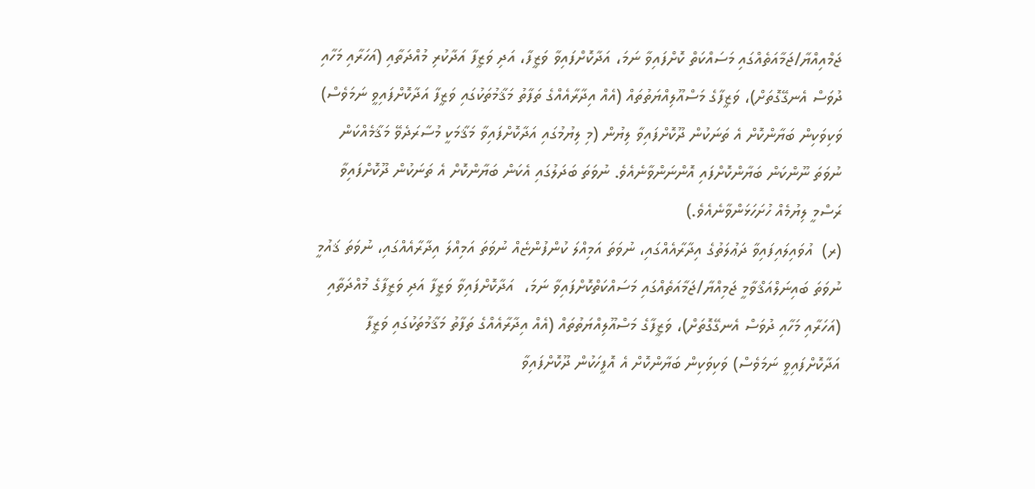ޖަމްއިއްޔާ/ޖަމާއަތެއްގައި މަސައްކަތް ކޮށްފައިވާ ނަމަ، އަދާކޮށްފައިވާ ވަޒީފާ، އަދި ވަޒީފާ އަދާކުރި މުއްދަތާއި (އަހަރާއި މަހާއި ދުވަސް އެނގޭގޮތަށް)، ވަޒީފާގެ މަސްއޫލިއްޔަތުތައް (އެއް އިދާރާއެއްގެ ތަފާތު މަޤާމުތަކުގައި ވަޒީފާ އަދާކޮށްފައިވީ ނަމަވެސް) ވަކިވަކިން ބަޔާންކޮށް އެ ތަނަކުން ދޫކޮށްފައިވާ ލިޔުން (މި ލިޔުމުގައި އަދާކޮށްފައިވާ މަޤާމަކީ މުސާރަދެވޭ މަޤާމެއްކަން ނުވަތަ ނޫންކަން ބަޔާންކޮށްފައި އޮންނަންވާނެއެވެ. ނުވަތަ ބަދަލުގައި އެކަން ބަޔާންކޮށް އެ ތަނަކުން ދޫކޮށްފައިވާ ރަސްމީ ލިޔުމެއް ހުށަހަޅަންވާނެއެވެ.)
(ރ)  އުވައިލައިފައިވާ ދަޢުލަތުގެ އިދާރާއެއްގައި، ނުވަތަ އަމިއްލަ ކުންފުންޏެއް ނުވަތަ އަމިއްލަ އިދާރާއެއްގައި، ނުވަތަ ޤައުމީ ނުވަތަ ބައިނަލްއަޤްވާމީ ޖަމިއްޔާ/ޖަމާއަތެއްގައި މަސައްކަތްކޮށްފައިވާ ނަމަ،  އަދާކޮށްފައިވާ ވަޒީފާ އަދި ވަޒީފާގެ މުއްދަތާއި (އަހަރާއި މަހާއި ދުވަސް އެނގޭގޮތަށް)، ވަޒީފާގެ މަސްއޫލިއްޔަތުތައް (އެއް އިދާރާއެއްގެ ތަފާތު މަޤާމުތަކުގައި ވަޒީފާ އަދާކޮށްފައިވީ ނަމަވެސް) ވަކިވަކިން ބަޔާންކޮށް އެ އޮފީހަކުން ދޫކޮށްފައިވާ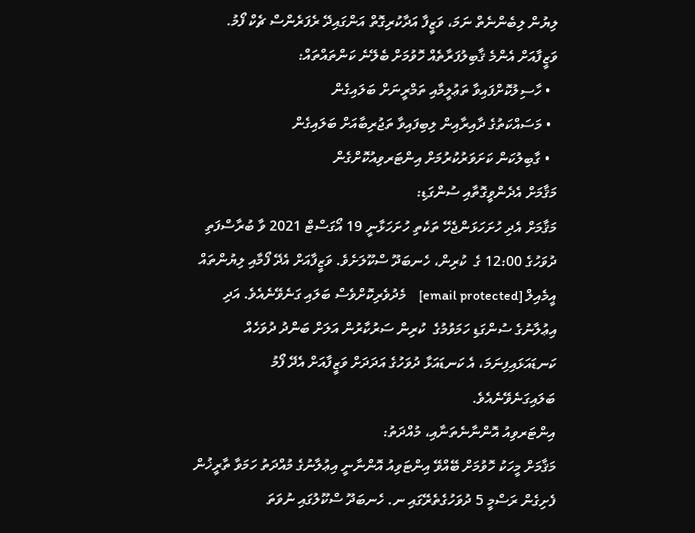ލިޔުން ލިބެންނެތް ނަމަ، ވަޒީފާ އަދާކުރިގޮތް އަންގައިދޭ ރެފަރެންސް ޗެކް ފޯމު.
ވަޒީފާއަށް އެންމެ ޤާބިލުފަރާތެއް ހޮވުމަށް ބެލޭނެ ކަންތައްތައް:
  • ހާސިލުކޮށްފައިވާ ތަޢުލީމާއި ތަމްރީނަށް ބަލައިގެން
  • މަސައްކަތުގެ ދާއިރާއިން ލިބިފައިވާ ތަޖުރިބާއަށް ބަލައިގެން
  • ގާބިލުކަން ކަށަވަރުކުރުމަށް އިންޓަރވިއުކޮށްގެން
މަޤާމަށް އެދެންވީގޮތާއި ސުންގަޑި:
މަޤާމަށް އެދި ހުށަހަޅަންޖެހޭ ތަކެތި ހުށަހަޅާނީ 19 އޯގަސްޓް 2021 ވާ ބުރާސްފަތި ދުވަހުގެ 12:00 ގެ  ކުރިން، ހެނބަދޫ ސްކޫލަށެވެ. ވަޒީފާއަށް އެދޭ ފޯމާއި ލިޔުންތައް އީމެއިލް [email protected]    މެދުވެރިކޮށްވެސް ބަލައި ގަނެވޭނެއެވެ. އަދި އިޢުލާނުގެ ސުންގަޑި ހަމަވުމުގެ  ކުރިން ސަރުކާރުން އަލަށް ބަންދު ދުވަހެއް ކަނޑައަޅައިފިނަމަ، އެ ކަނޑައަޅާ ދުވަހުގެ އަދަދަށް ވަޒީފާއަށް އެދޭ ފޯމު ބަލައިގަނެވޭނެއެވެ.
އިންޓަރވިއު އޮންނާނެތަނާއި، މުއްދަތު:
މަޤާމަށް މީހަކު ހޮވުމަށް ބޭއްވޭ އިންޓަވިއު އޮންނާނީ އިޢުލާނުގެ މުއްދަތު ހަމަވާ ތާރީޚުން ފެށިގެން ރަސްމީ 5 ދުވަހުގެތެރޭގައި ނ. ހެނބަދޫ ސްކޫލުގައި ނުވަތަ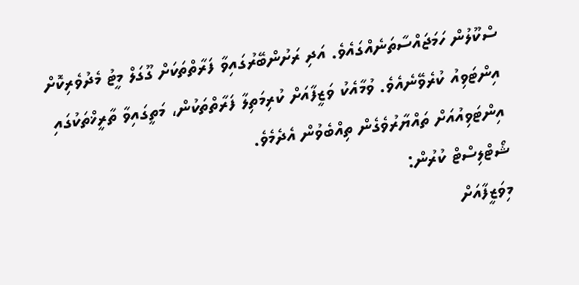ސްކޫލުން ހަމަޖައްސާތަނެއްގައެވެ. އަދި ރަށުންބޭރުގައިވާ ފަރާތްތަކަށް ގޫގަލް މީޓު މެދުވެރިކޮށް އިންޓަވިއު ކުރެވޭނެއެވެ. ވުމާއެކު ވަޒީފާއަށް ކުރިމަތިލާ ފަރާތްތަކުން، މަތީގައިވާ ތާރީޚްތަކުގައި އިންޓަވިއުއަށް ތައްޔާރުވެގެން ތިއްބެވުން އެދެމެވެ.
ޝޯޓްލިސްޓް ކުރުން:
މިވަޒީފާއަށް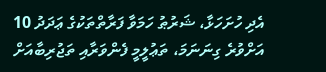އެދި ހުށަހަޅާ، ޝަރުޠު ހަމަވާ ފަރާތްތަކުގެ ޢަދަދު 10 އަށްވުރެ ގިނަނަމަ، ތަޢުލީމީ ފެންވަރާއި ތަޖުރިބާއަށް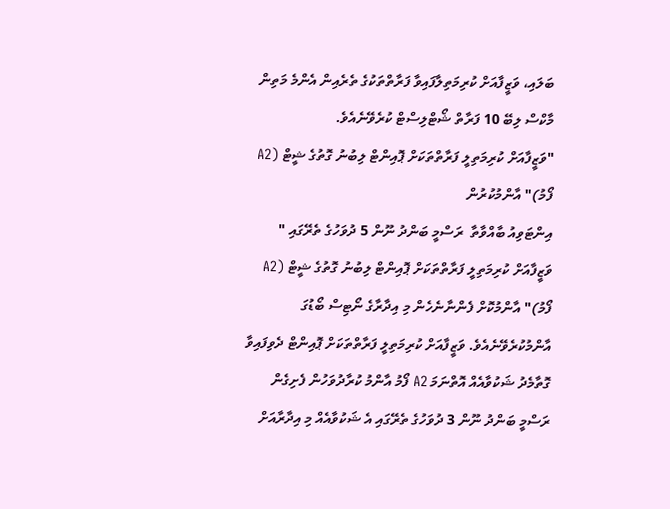ބަލައި، ވަޒީފާއަށް ކުރިމަތިލާފައިވާ ފަރާތްތަކުގެ ތެރެއިން އެންމެ މަތިން މާކްސް ލިބޭ 10 ފަރާތް ޝޯޓްލިސްޓް ކުރެވޭނެއެވެ.
"ވަޒީފާއަށް ކުރިމަތިލީ ފަރާތްތަކަށް ޕޮއިންޓް ލިބުނު ގޮތުގެ ޝީޓް (A2 ފޯމު)" އާންމުކުރުން
އިންޓަވިއު ބާއްވާތާ  ރަސްމީ ބަންދު ނޫން 5 ދުވަހުގެ ތެރޭގައި " ވަޒީފާއަށް ކުރިމަތިލީ ފަރާތްތަކަށް ޕޮއިންޓް ލިބުނު ގޮތުގެ ޝީޓް (A2 ފޯމު)" އާންމުކޮށް ފެންނާނެހެން މި އިދާރާގެ ނޯޓިސް ބޯޑުގަ އާންމުކުރެވޭނެއެވެ. ވަޒީފާއަށް ކުރިމަތިލީ ފަރާތްތަކަށް ޕޮއިންޓް ދެވިފައިވާ ގޮތާމެދު ޝަކުވާއެއް އޮތްނަމަ A2 ފޯމު އާންމު ކުރާދުވަހުން ފެށިގެން ރަސްމީ ބަންދު ނޫން 3 ދުވަހުގެ ތެރޭގައި އެ ޝަކުވާއެއް މި އިދާރާއަށް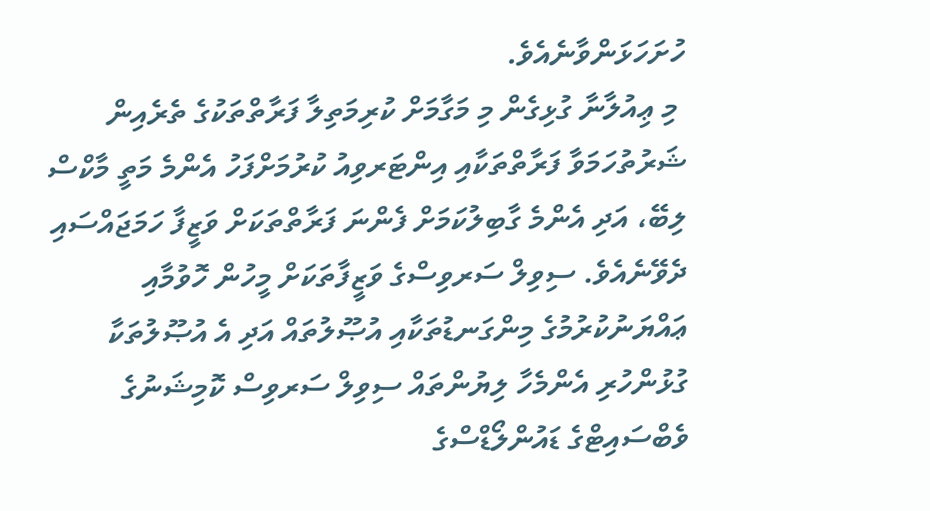ހުށަހަޅަންވާނެއެވެ.
 މި ޢިއުލާނާ ގުޅިގެން މި މަގާމަށް ކުރިމަތިލާ ފަރާތްތަކުގެ ތެރެއިން ޝަރުތުހަމަވާ ފަރާތްތަކާއި އިންޓަރވިއު ކުރުމަށްފަހު އެންމެ މަތީ މާކްސް ލިބޭ، އަދި އެންމެ ގާބިލުކަމަށް ފެންނަ ފަރާތްތަކަށް ވަޒީފާ ހަމަޖައްސައި ދެވޭނެއެވެ. ސިވިލް ސަރވިސްގެ ވަޒީފާތަކަށް މީހުން ހޮވުމާއި ޢައްޔަނުކުރުމުގެ މިންގަނޑުތަކާއި އުޞޫލުތައް އަދި އެ އުޞޫލުތަކާ ގުޅުންހުރި އެންމެހާ ލިޔުންތައް ސިވިލް ސަރވިސް ކޮމިޝަނުގެ ވެބްސައިޓްގެ ޑައުންލޯޑްސްގެ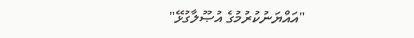"އައްޔަނުކުރުމުގެ އުޞޫލާގުޅޭ"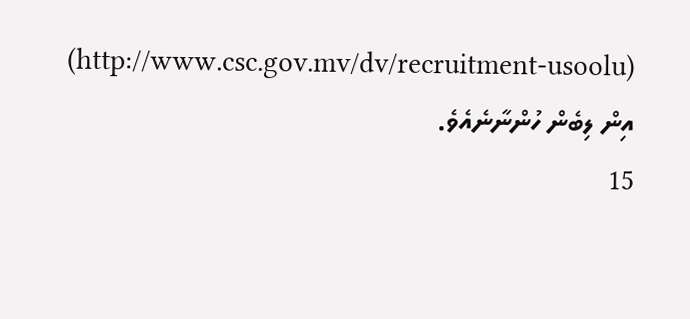(http://www.csc.gov.mv/dv/recruitment-usoolu) އިން ލިބެން ހުންނާނެއެވެ.
15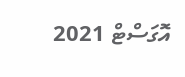އޮގަސްޓް 2021